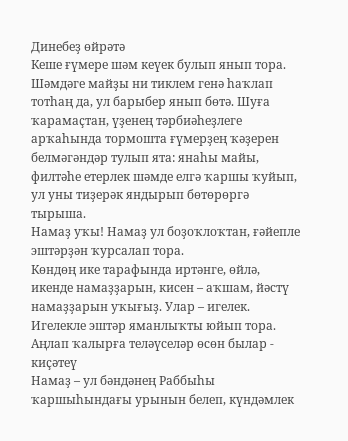Динебеҙ өйрәтә
Кеше ғүмере шәм кеүек булып янып тора. Шәмдәге майҙы ни тиклем генә һаҡлап тотһаң да, ул барыбер янып бөтә. Шуға ҡарамаҫтан, үҙенең тәрбиәһеҙлеге арҡаһында тормошта ғүмерҙең ҡәҙерен белмәгәндәр тулып ята: янаһы майы, филтәһе етерлек шәмде елгә ҡаршы ҡуйып, ул уны тиҙерәк яндырып бөтөрөргә тырыша.
Намаҙ уҡы! Намаҙ ул боҙоҡлоҡтан, ғәйепле эштәрҙән ҡурсалап тора.
Көндөң ике тарафында иртәнге, өйлә, икенде намаҙҙарын, кисен – аҡшам, йәстү намаҙҙарын уҡығыҙ. Улар – игелек. Игелекле эштәр яманлыҡты юйып тора. Аңлап ҡалырға теләүселәр өсөн былар - киҫәтеү
Намаҙ – ул бәндәнең Раббыһы ҡаршыһындағы урынын белеп, күндәмлек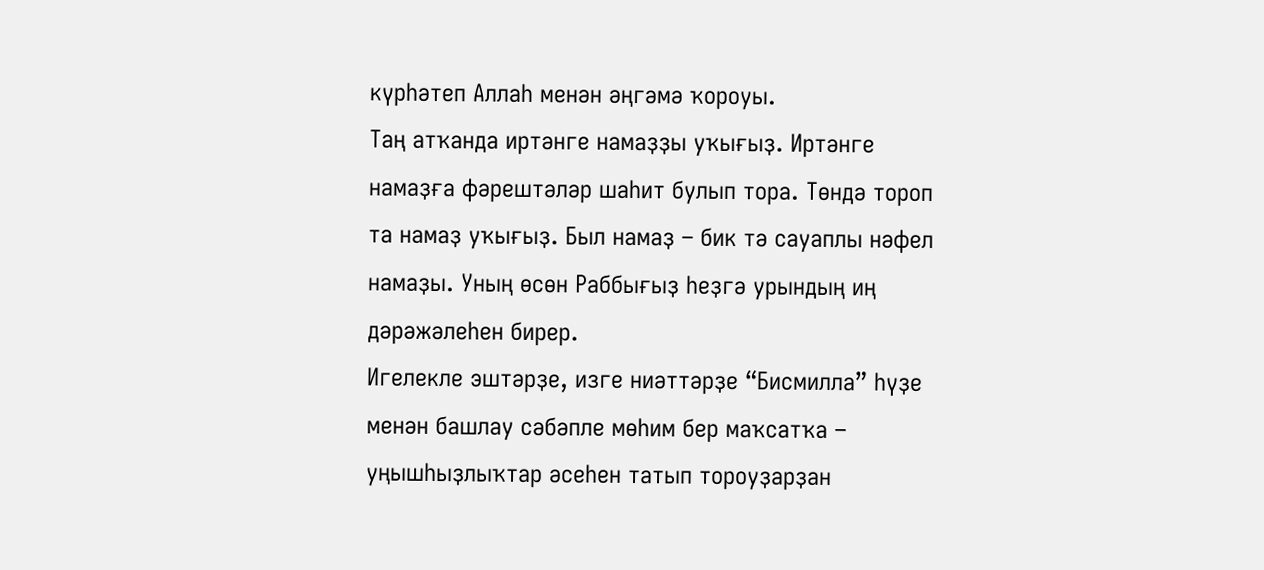күрһәтеп Аллаһ менән әңгәмә ҡороуы.
Таң атҡанда иртәнге намаҙҙы уҡығыҙ. Иртәнге намаҙға фәрештәләр шаһит булып тора. Төндә тороп та намаҙ уҡығыҙ. Был намаҙ – бик тә сауаплы нәфел намаҙы. Уның өсөн Раббығыҙ һеҙгә урындың иң дәрәжәлеһен бирер.
Игелекле эштәрҙе, изге ниәттәрҙе “Бисмилла” һүҙе менән башлау сәбәпле мөһим бер маҡсатҡа – уңышһыҙлыҡтар әсеһен татып тороуҙарҙан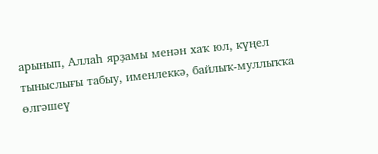арынып, Аллаһ ярҙамы менән хаҡ юл, күңел тыныслығы табыу, именлеккә, байлыҡ-муллыҡҡа өлгәшеү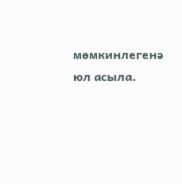мөмкинлегенә юл асыла.